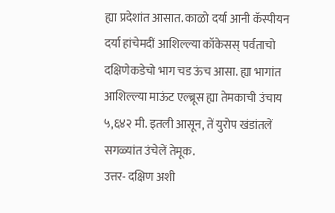ह्या प्रदेशांत आसात. काळो दर्या आनी कॅस्पीयन दर्या हांचेमदीं आशिल्ल्या कॉकेसस् पर्वताचो दक्षिणेकडेचो भाग चड ऊंच आसा. ह्या भागांत आशिल्ल्या माऊंट एल्ब्रूस ह्या तेमकाची उंचाय ५,६४२ मी. इतली आसून, तें युरोप खंडांतलें सगळ्यांत उंचेलें तेमूक.
उत्तर- दक्षिण अशी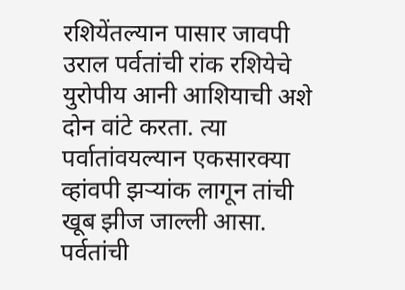रशियेंतल्यान पासार जावपी उराल पर्वतांची रांक रशियेचे युरोपीय आनी आशियाची अशे दोन वांटे करता. त्या पर्वातांवयल्यान एकसारक्या व्हांवपी झऱ्यांक लागून तांची खूब झीज जाल्ली आसा. पर्वतांची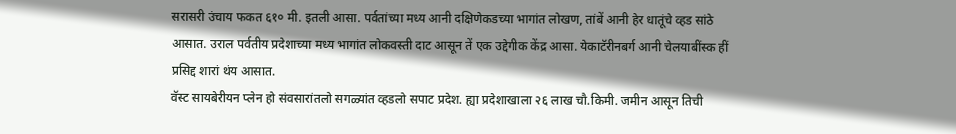सरासरी उंचाय फकत ६१० मी. इतली आसा. पर्वतांच्या मध्य आनी दक्षिणेकडच्या भागांत लोखण, तांबें आनी हेर धातूंचे व्हड सांठे आसात. उराल पर्वतीय प्रदेशाच्या मध्य भागांत लोकवस्ती दाट आसून तें एक उद्देगीक केंद्र आसा. येकाटॅरीनबर्ग आनी चेलयाबींस्क हीं प्रसिद्द शारां थंय आसात.
वॅस्ट सायबेरीयन प्लेन हो संवसारांतलो सगळ्यांत व्हडलो सपाट प्रदेश. ह्या प्रदेशाखाला २६ लाख चौ.किमी. जमीन आसून तिची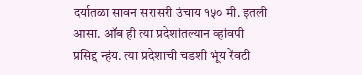दर्यातळा सावन सरासरी उंचाय १५० मी. इतली आसा. ऑब ही त्या प्रदेशांतल्यान व्हांवपी प्रसिद्द न्हंय. त्या प्रदेशाची चडशी भूंय रेंवटी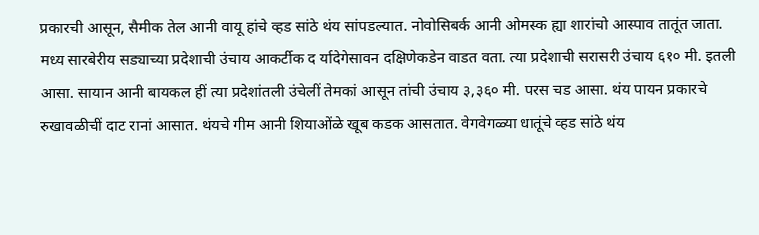प्रकारची आसून, सैमीक तेल आनी वायू हांचे व्हड सांठे थंय सांपडल्यात. नोवोसिबर्क आनी ओमस्क ह्या शारांचो आस्पाव तातूंत जाता.
मध्य सारबेरीय सड्याच्या प्रदेशाची उंचाय आकर्टीक द र्यादेगेसावन दक्षिणेकडेन वाडत वता. त्या प्रदेशाची सरासरी उंचाय ६१० मी. इतली आसा. सायान आनी बायकल हीं त्या प्रदेशांतली उंचेलीं तेमकां आसून तांची उंचाय ३,३६० मी. परस चड आसा. थंय पायन प्रकारचे रुखावळीचीं दाट रानां आसात. थंयचे गीम आनी शियाओंळे खूब कडक आसतात. वेगवेगळ्या धातूंचे व्हड सांठे थंय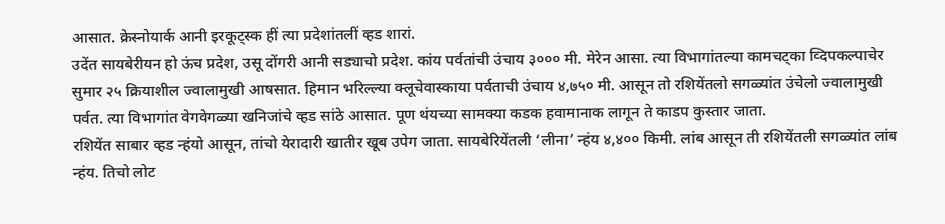आसात. क्रेस्नोयार्क आनी इरकूट्स्क हीं त्या प्रदेशांतलीं व्हड शारां.
उदेंत सायबेरीयन हो ऊंच प्रदेश, उसू दोंगरी आनी सड्याचो प्रदेश. कांय पर्वतांची उंचाय ३००० मी. मेरेन आसा. त्या विभागांतल्या कामचट्का व्दिपकल्पाचेर सुमार २५ क्रियाशील ज्वालामुखी आषसात. हिमान भरिल्ल्या क्लूचेवास्काया पर्वताची उंचाय ४,७५० मी. आसून तो रशियेंतलो सगळ्यांत उंचेलो ज्वालामुखी पर्वत. त्या विभागांत वेगवेगळ्या खनिजांचे व्हड सांठे आसात. पूण थंयच्या सामक्या कडक हवामानाक लागून ते काडप कुस्तार जाता.
रशियेंत साबार व्हड न्हंयो आसून, तांचो येरादारी खातीर खूब उपेग जाता. सायबेरियेंतली ‘लीना’ न्हंय ४,४०० किमी. लांब आसून ती रशियेंतली सगळ्यांत लांब न्हंय. तिचो लोट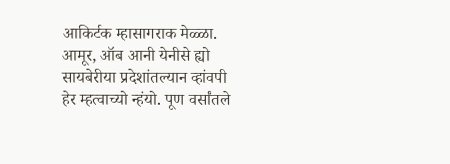आकिर्टक म्हासागराक मेळ्ळा. आमूर, ऑब आनी येनीसे ह्यो सायबेरीया प्रदेशांतल्यान व्हांवपी हेर म्हत्वाच्यो न्हंयो. पूण वर्सांतले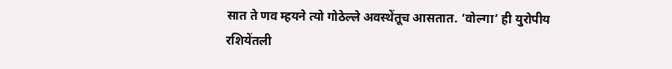सात ते णव म्हयने त्यो गोठेल्ले अवस्थेंतूच आसतात. ‘वोल्गा’ ही युरोपीय रशियेंतली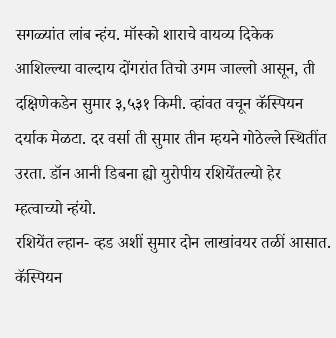सगळ्यांत लांब न्हंय. मॉस्को शाराचे वायव्य दिकेक आशिल्ल्या वाल्दाय दोंगरांत तिचो उगम जाल्लो आसून, ती दक्षिणेकडेन सुमार ३,५३१ किमी. व्हांवत वचून कॅस्पियन दर्याक मेळटा. दर वर्सा ती सुमार तीन म्हयने गोठेल्ले स्थितींत उरता. डॉन आनी डिबना ह्यो युरोपीय रशियेंतल्यो हेर म्हत्वाच्यो न्हंयो.
रशियेंत ल्हान- व्हड अशीं सुमार दोन लाखांवयर तळीं आसात. कॅस्पियन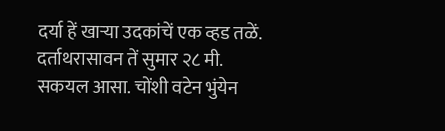दर्या हें खाऱ्या उदकांचें एक व्हड तळें. दर्ताथरासावन तें सुमार २८ मी. सकयल आसा. चोंशी वटेन भुंयेन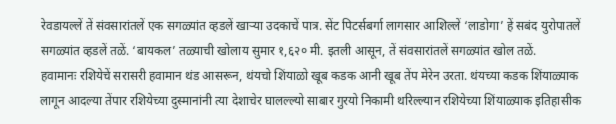रेवडायल्लें तें संवसारांतलें एक सगळ्यांत व्हडलें खाऱ्या उदकाचें पात्र. सेंट पिटर्सबर्गा लागसार आशिल्लें ‘लाडोगा’ हें सबंद युरोपातलें सगळ्यांत व्हडलें तळें. ‘बायकल’ तळ्याची खोलाय सुमार १,६२० मी. इतली आसून, तें संवसारांतलें सगळ्यांत खोल तळें.
हवामानः रशियेचें सरासरी हवामान थंड आसरून, थंयचो शिंयाळो खूब कडक आनी खूब तेंप मेरेन उरता. थंयच्या कडक शिंयाळ्याक लागून आदल्या तेंपार रशियेच्या दुस्मानांनी त्या देशाचेर घालल्ल्यो साबार गुरयो निकामी थरिल्ल्यान रशियेच्या शिंयाळ्याक इतिहासीक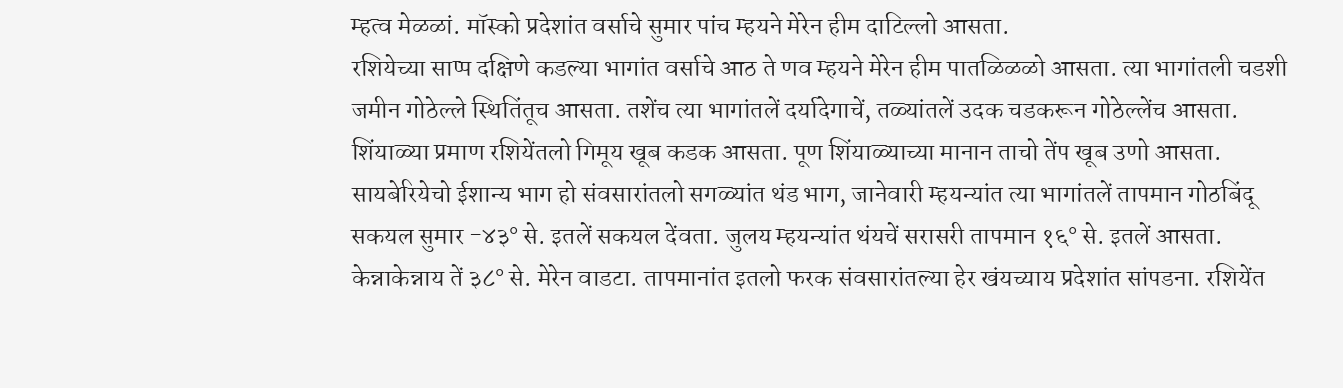म्हत्व मेळळां. मॉस्को प्रदेशांत वर्साचे सुमार पांच म्हयने मेरेन हीम दाटिल्लो आसता.
रशियेच्या साप्प दक्षिणे कडल्या भागांत वर्साचे आठ ते णव म्हयने मेरेन हीम पातळिळळो आसता. त्या भागांतली चडशी जमीन गोठेल्ले स्थितिंतूच आसता. तशेंच त्या भागांतलें दर्यादेगाचें, तळ्यांतलें उदक चडकरून गोठेल्लेंच आसता.
शिंयाळ्या प्रमाण रशियेंतलो गिमूय खूब कडक आसता. पूण शिंयाळ्याच्या मानान ताचो तेंप खूब उणो आसता. सायबेरियेचो ईशान्य भाग हो संवसारांतलो सगळ्यांत थंड भाग, जानेवारी म्हयन्यांत त्या भागांतलें तापमान गोठबिंदू सकयल सुमार -४३° से. इतलें सकयल देंवता. जुलय म्हयन्यांत थंयचें सरासरी तापमान १६° से. इतलें आसता. केन्नाकेन्नाय तें ३८° से. मेरेन वाडटा. तापमानांत इतलो फरक संवसारांतल्या हेर खंयच्याय प्रदेशांत सांपडना. रशियेंत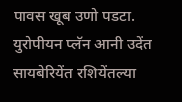पावस खूब उणो पडटा. युरोपीयन प्लॅन आनी उदेंत सायबेरियेंत रशियेंतल्या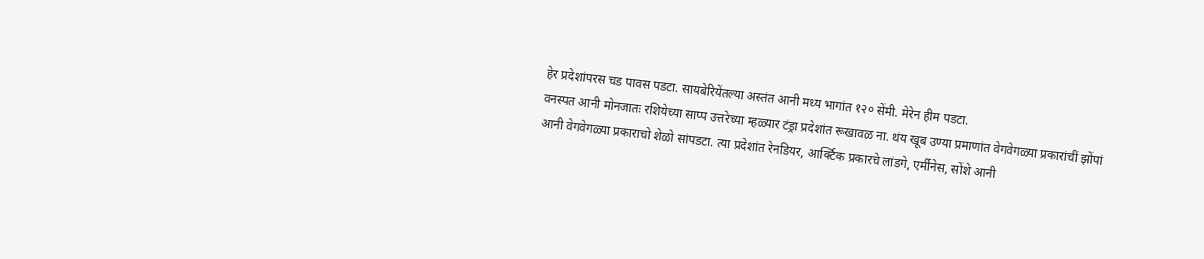हेर प्रदेशांपरस चड पावस पडटा. सायबेरियेंतल्या अस्तंत आनी मध्य भागांत १२० सेंमी. मेरेन हीम पडटा.
वनस्पत आनी मोनजातः रशियेच्या साप्प उत्तरेच्या म्हळ्यार टंड्रा प्रदेशांत रूखावळ ना. थंय खूब उण्या प्रमाणांत वेगवेगळ्या प्रकारांचीं झोंपां आनी वेगवेगळ्या प्रकाराचो शेळो सांपडटा. त्या प्रदेशांत रेनडियर, आर्क्टिक प्रकारचे लांडगे, एर्मीनेस, सोंशे आनी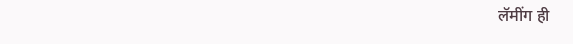लॅमींग ही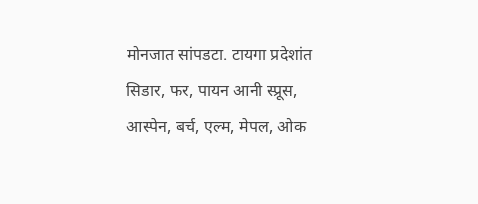मोनजात सांपडटा. टायगा प्रदेशांत सिडार, फर, पायन आनी स्प्रूस, आस्पेन, बर्च, एल्म, मेपल, ओक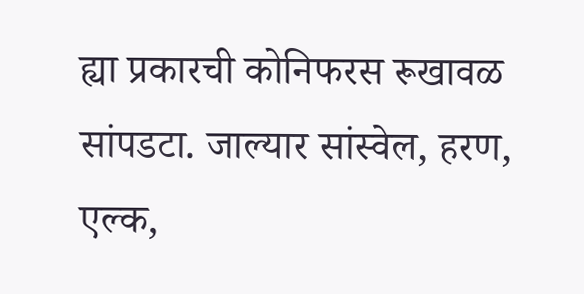ह्या प्रकारची कोनिफरस रूखावळ सांपडटा. जाल्यार सांस्वेल, हरण, एल्क,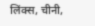लिंक्स, चीनी,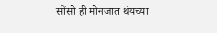सोंसो ही मोनजात थंयच्या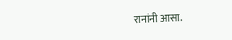रानांनी आसा.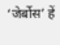‘जेर्बोस’ हें